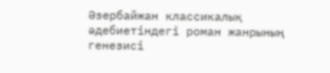Әзербайжан классикалық әдебиетіндегі роман жанрының генезисі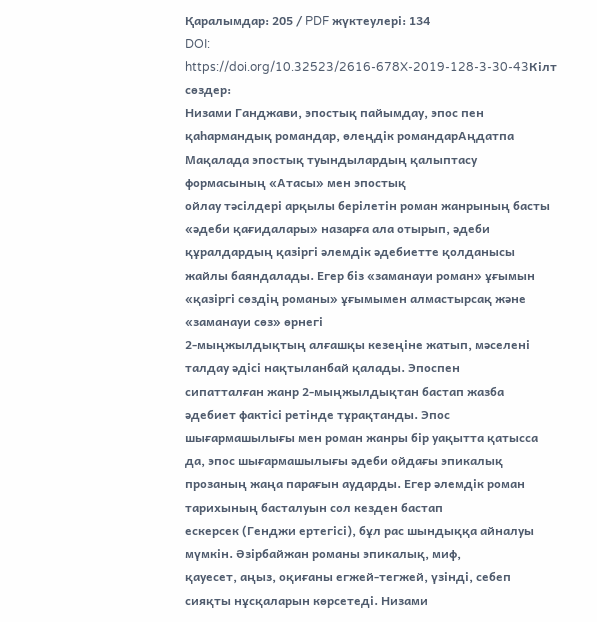Қаралымдар: 205 / PDF жүктеулері: 134
DOI:
https://doi.org/10.32523/2616-678X-2019-128-3-30-43Кілт сөздер:
Низами Ганджави, эпостық пайымдау, эпос пен қаһармандық романдар, өлеңдік романдарАңдатпа
Мақалада эпостық туындылардың қалыптасу формасының «Атасы» мен эпостық
ойлау тәсілдері арқылы берілетін роман жанрының басты «әдеби қағидалары» назарға ала отырып, әдеби құралдардың қазіргі әлемдік әдебиетте қолданысы жайлы баяндалады. Егер біз «заманауи роман» ұғымын «қазіргі сөздің романы» ұғымымен алмастырсақ және «заманауи сөз» өрнегі
2-мыңжылдықтың алғашқы кезеңіне жатып, мәселені талдау әдісі нақтыланбай қалады. Эпоспен
сипатталған жанр 2-мыңжылдықтан бастап жазба әдебиет фактісі ретінде тұрақтанды. Эпос шығармашылығы мен роман жанры бір уақытта қатысса да, эпос шығармашылығы әдеби ойдағы эпикалық прозаның жаңа парағын аударды. Егер әлемдік роман тарихының басталуын сол кезден бастап
ескерсек (Генджи ертегісі), бұл рас шындыққа айналуы мүмкін. Әзірбайжан романы эпикалық, миф,
қауесет, аңыз, оқиғаны егжей-тегжей, үзінді, себеп сияқты нұсқаларын көрсетеді. Низами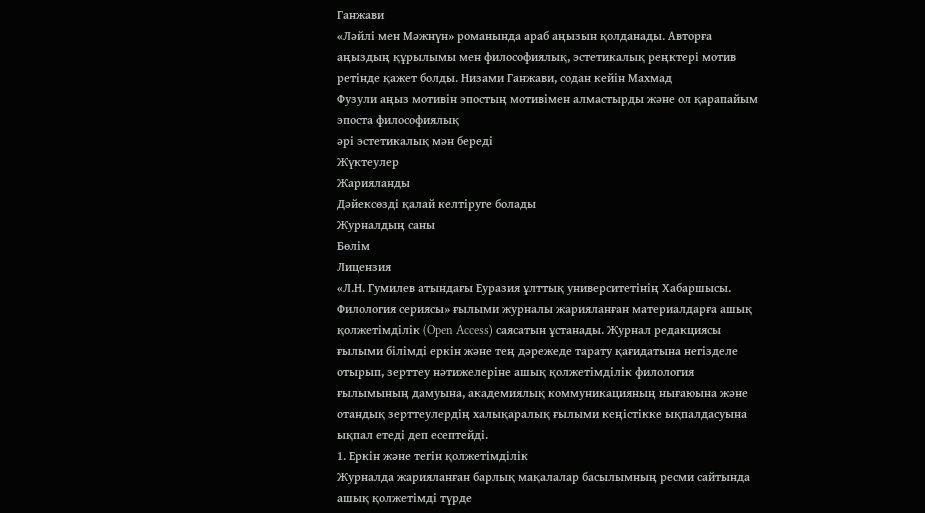Ганжави
«Ләйлі мен Мәжнүн» романында араб аңызын қолданады. Авторға аңыздың құрылымы мен философиялық, эстетикалық реңктері мотив ретінде қажет болды. Низами Ганжави, содан кейін Махмад
Фузули аңыз мотивін эпостың мотивімен алмастырды және ол қарапайым эпоста философиялық
әрі эстетикалық мән береді
Жүктеулер
Жарияланды
Дәйексөзді қалай келтіруге болады
Журналдың саны
Бөлім
Лицензия
«Л.Н. Гумилев атындағы Еуразия ұлттық университетінің Хабаршысы. Филология сериясы» ғылыми журналы жарияланған материалдарға ашық қолжетімділік (Open Access) саясатын ұстанады. Журнал редакциясы ғылыми білімді еркін және тең дәрежеде тарату қағидатына негізделе отырып, зерттеу нәтижелеріне ашық қолжетімділік филология ғылымының дамуына, академиялық коммуникацияның нығаюына және отандық зерттеулердің халықаралық ғылыми кеңістікке ықпалдасуына ықпал етеді деп есептейді.
1. Еркін және тегін қолжетімділік
Журналда жарияланған барлық мақалалар басылымның ресми сайтында ашық қолжетімді түрде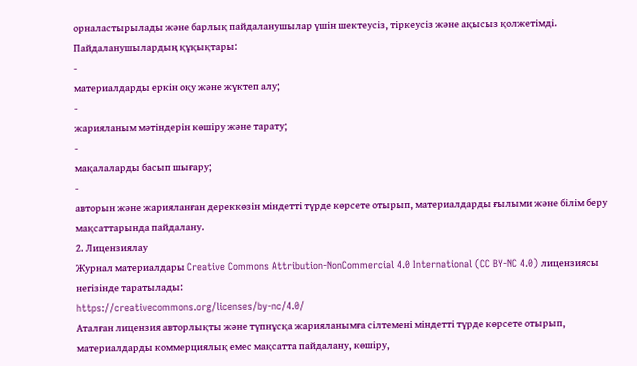орналастырылады және барлық пайдаланушылар үшін шектеусіз, тіркеусіз және ақысыз қолжетімді.
Пайдаланушылардың құқықтары:
-
материалдарды еркін оқу және жүктеп алу;
-
жарияланым мәтіндерін көшіру және тарату;
-
мақалаларды басып шығару;
-
авторын және жарияланған дереккөзін міндетті түрде көрсете отырып, материалдарды ғылыми және білім беру мақсаттарында пайдалану.
2. Лицензиялау
Журнал материалдары Creative Commons Attribution-NonCommercial 4.0 International (CC BY-NC 4.0) лицензиясы негізінде таратылады:
https://creativecommons.org/licenses/by-nc/4.0/
Аталған лицензия авторлықты және түпнұсқа жарияланымға сілтемені міндетті түрде көрсете отырып, материалдарды коммерциялық емес мақсатта пайдалану, көшіру,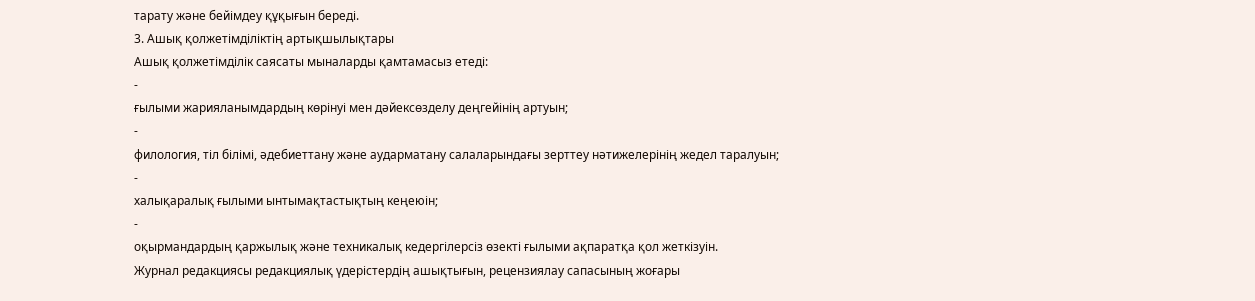тарату және бейімдеу құқығын береді.
3. Ашық қолжетімділіктің артықшылықтары
Ашық қолжетімділік саясаты мыналарды қамтамасыз етеді:
-
ғылыми жарияланымдардың көрінуі мен дәйексөзделу деңгейінің артуын;
-
филология, тіл білімі, әдебиеттану және аударматану салаларындағы зерттеу нәтижелерінің жедел таралуын;
-
халықаралық ғылыми ынтымақтастықтың кеңеюін;
-
оқырмандардың қаржылық және техникалық кедергілерсіз өзекті ғылыми ақпаратқа қол жеткізуін.
Журнал редакциясы редакциялық үдерістердің ашықтығын, рецензиялау сапасының жоғары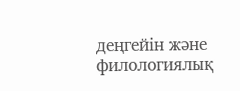деңгейін және филологиялық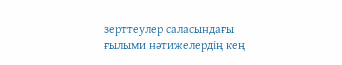зерттеулер саласындағы ғылыми нәтижелердің кең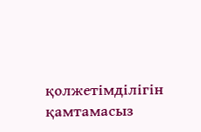қолжетімділігін қамтамасыз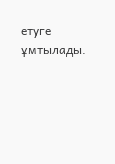етуге ұмтылады.